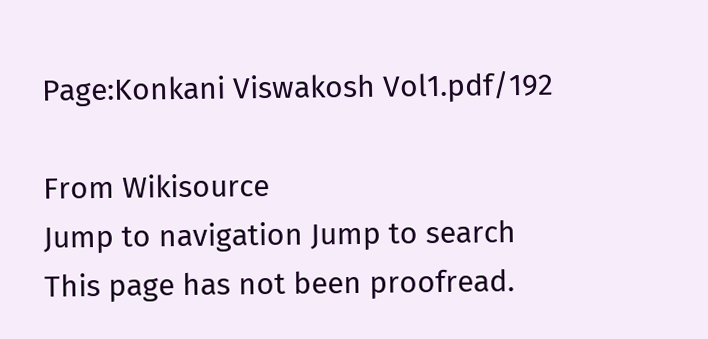Page:Konkani Viswakosh Vol1.pdf/192

From Wikisource
Jump to navigation Jump to search
This page has not been proofread.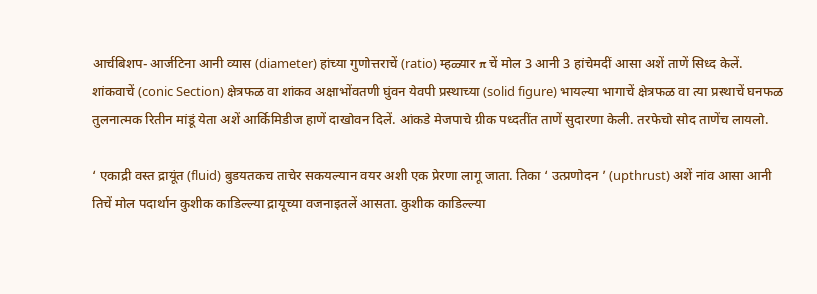आर्चबिशप- आर्जटिना आनी व्यास (diameter) हांच्या गुणोत्तराचें (ratio) म्हळ्यार π चें मोल 3 आनी 3 हांचेमदीं आसा अशें ताणें सिध्द केलें. शांकवाचें (conic Section) क्षेत्रफळ वा शांकव अक्षाभोंवतणी घुंवन येवपी प्रस्थाच्या (solid figure) भायल्या भागाचें क्षेत्रफळ वा त्या प्रस्थाचें घनफळ तुलनात्मक रितीन मांडूं येता अशें आर्किमिडीज हाणें दाखोवन दिलें. आंकडे मेजपाचे ग्रीक पध्दतींत ताणें सुदारणा केली. तरफेचो सोद ताणेंच लायलो.

‘ एकाद्री वस्त द्रायूंत (fluid) बुडयतकच ताचेर सकयल्यान वयर अशी एक प्रेरणा लागू जाता. तिका ‘ उत्प्रणोदन ’ (upthrust) अशें नांव आसा आनी तिचें मोल पदार्थान कुशीक काडिल्ल्या द्रायूच्या वजनाइतलें आसता. कुशीक काडिल्ल्या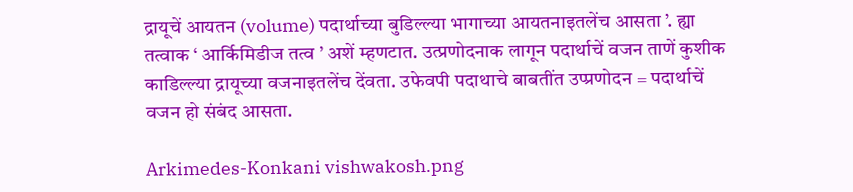द्रायूचें आयतन (volume) पदार्थाच्या बुडिल्ल्या भागाच्या आयतनाइतलेंच आसता ’. ह्या तत्वाक ‘ आर्किमिडीज तत्व ’ अशें म्हणटात. उत्प्रणोदनाक लागून पदार्थाचें वजन ताणें कुशीक काडिल्ल्या द्रायूच्या वजनाइतलेंच देंवता. उफेवपी पदाथाचे बाबतींत उप्प्रणोदन = पदार्थाचें वजन हो संबंद आसता.

Arkimedes-Konkani vishwakosh.png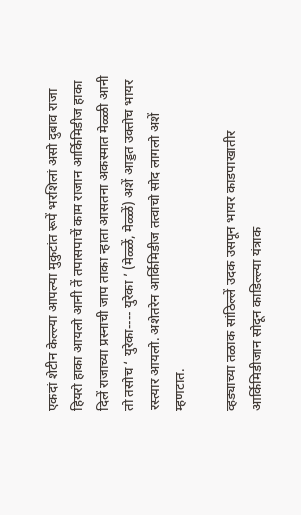एकदां शेटीन केल्ल्या आपल्या मुकुटांत रूपें भरशिलां असो दुबाव राजा हियरो हाका आयलो आनी तें तपासपाचें काम राजान आर्किमिडीज हाका दिलें राजाच्या प्रस्नाची जाप ताका न्हाता आसतना अकस्मात मेळ्ळी आनी तो तसोच ‘ युरेका---- युरेका ’ (मेळ्ळें, मेळ्ळें) अशें आड्डत उक्तोच भायर रस्त्यार आयलो. अशेतरेन आर्किमिडीज तत्वाचो सोद लागलो अशें म्हणटात.

व्हड्याच्या तळाक सांठिल्लें उदक उसपून भायर काडपाखातीर आर्किमिडीजान सोदून काडिल्ल्या यंत्राक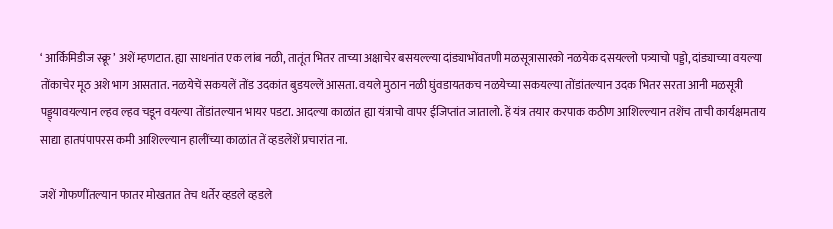‘ आर्किमिडीज स्क्रू ’ अशें म्हणटात. ह्या साधनांत एक लांब नळी, तातूंत भितर ताच्या अक्षाचेर बसयल्ल्या दांड्याभोंवतणी मळसूत्रासारको नळयेक दसयल्लो पत्र्याचो पड्डो, दांड्याच्या वयल्या तोंकाचेर मूठ अशे भाग आसतात. नळयेचें सकयलें तोंड उदकांत बुडयल्लें आसता. वयले मुठान नळी घुंवडायतकच नळयेच्या सकयल्या तोंडांतल्यान उदक भितर सरता आनी मळसूत्री पड्ड्यावयल्यान ल्हव ल्हव चडून वयल्या तोंडांतल्यान भायर पडटा. आदल्या काळांत ह्या यंत्राचो वापर ईजिप्तांत जातालो. हें यंत्र तयार करपाक कठीण आशिल्ल्यान तशेंच ताची कार्यक्षमताय साद्या हातपंपापरस कमी आशिल्ल्यान हालींच्या काळांत तें व्हडलेंशें प्रचारांत ना.

जशें गोफणींतल्यान फातर मोखतात तेच धर्तेर व्हडले व्हडले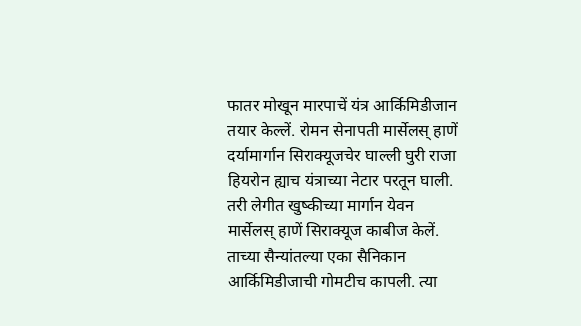फातर मोखून मारपाचें यंत्र आर्किमिडीजान तयार केल्लें. रोमन सेनापती मार्सेलस् हाणें दर्यामार्गान सिराक्यूजचेर घाल्ली घुरी राजा हियरोन ह्याच यंत्राच्या नेटार परतून घाली. तरी लेगीत खुष्कीच्या मार्गान येवन मार्सेलस् हाणें सिराक्यूज काबीज केलें. ताच्या सैन्यांतल्या एका सैनिकान आर्किमिडीजाची गोमटीच कापली. त्या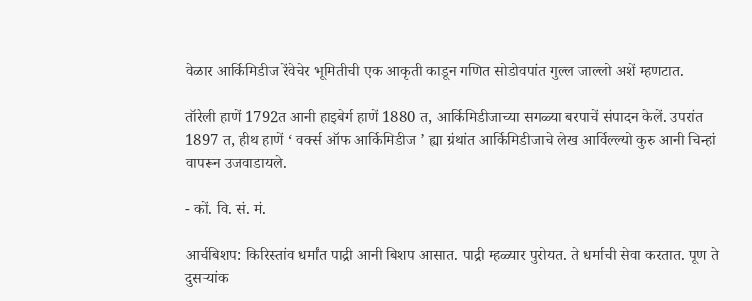वेळार आर्किमिडीज रेंवेचेर भूमितीची एक आकृती काडून गणित सोडोवपांत गुल्ल जाल्लो अशें म्हणटात.

तॉरेली हाणें 1792त आनी हाइबेर्ग हाणें 1880 त, आर्किमिडीजाच्या सगळ्या बरपाचें संपादन केलें. उपरांत 1897 त, हीथ हाणें ‘ वर्क्स ऑफ आर्किमिडीज ’ ह्या ग्रंथांत आर्किमिडीजाचे लेख आर्विल्ल्यो कुरु आनी चिन्हां वापरून उजवाडायले.

- कों. वि. सं. मं.

आर्चबिशप: किरिस्तांव धर्मांत पाद्री आनी बिशप आसात. पाद्री म्हळ्यार पुरोयत. ते धर्माची सेवा करतात. पूण ते दुसऱ्यांक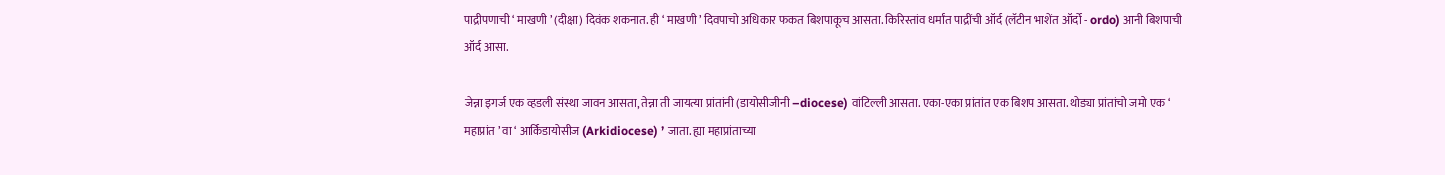पाद्रीपणाची ‘ माखणी ’ (दीक्षा) दिवंक शकनात. ही ‘ माखणी ’ दिवपाचो अधिकार फकत बिशपाकूच आसता. किरिस्तांव धर्मांत पाद्रींची ऑर्द (लॅटीन भाशेंत ऑर्दो - ordo) आनी बिशपाची ऑर्द आसा.

जेन्ना इगर्ज एक व्हडली संस्था जावन आसता, तेन्ना ती जायत्या प्रांतांनी (डायोसीजीनी –diocese) वांटिल्ली आसता. एका-एका प्रांतांत एक बिशप आसता. थोड्या प्रांतांचो जमो एक ‘ महाप्रांत ’ वा ‘ आर्किडायोसीज (Arkidiocese) ’ जाता. ह्या महाप्रांताच्या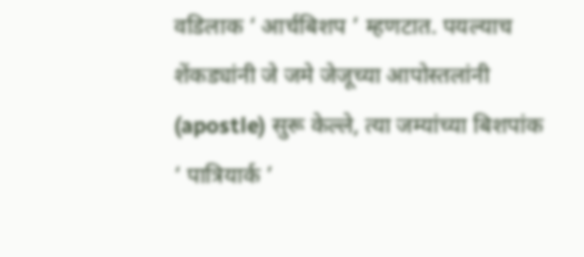वडिलाक ‘ आर्चबिशप ’ म्हणटात. पयल्याच शेंकड्यांनी जे जमे जेजूच्या आपोस्तलांनी (apostle) सुरू केल्ले, त्या जम्यांच्या बिशपांक ‘ पात्रियार्क ’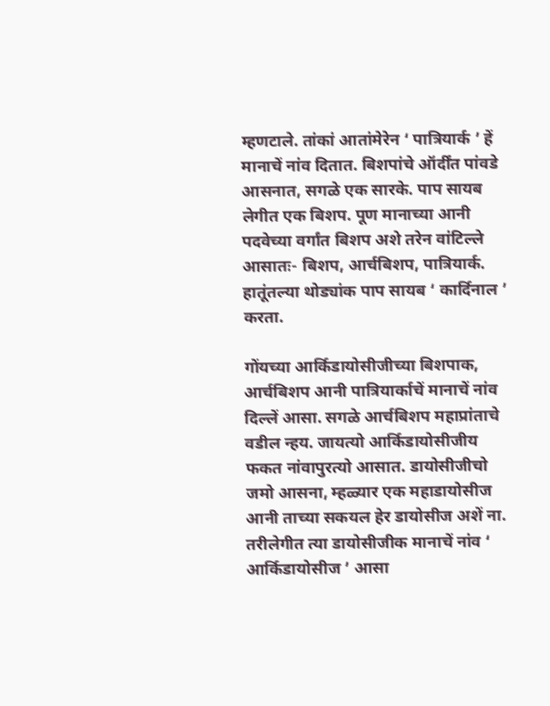म्हणटाले. तांकां आतांमेरेन ‘ पात्रियार्क ’ हें मानाचें नांव दितात. बिशपांचे ऑर्दींत पांवडे आसनात, सगळे एक सारके. पाप सायब लेगीत एक बिशप. पूण मानाच्या आनी पदवेच्या वर्गांत बिशप अशे तरेन वांटिल्ले आसातः- बिशप, आर्चबिशप, पात्रियार्क. हातूंतल्या थोड्यांक पाप सायब ‘ कार्दिनाल ’ करता.

गोंयच्या आर्किडायोसीजीच्या बिशपाक, आर्चबिशप आनी पात्रियार्काचें मानाचें नांव दिल्लें आसा. सगळे आर्चबिशप महाप्रांताचे वडील न्हय. जायत्यो आर्किडायोसीजीय फकत नांवापुरत्यो आसात. डायोसीजीचो जमो आसना, म्हळ्यार एक महाडायोसीज आनी ताच्या सकयल हेर डायोसीज अशें ना. तरीलेगीत त्या डायोसीजीक मानाचें नांव ‘ आर्किडायोसीज ’ आसा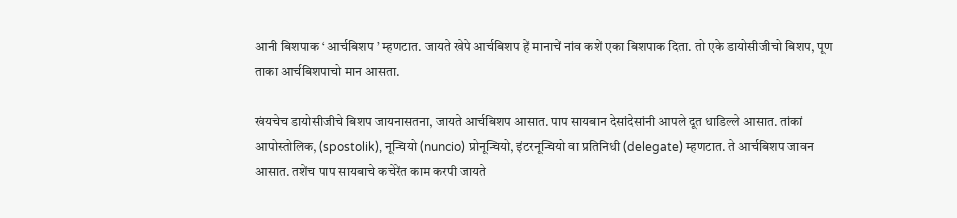आनी बिशपाक ‘ आर्चबिशप ’ म्हणटात. जायते खेपे आर्चबिशप हें मानाचें नांव कशें एका बिशपाक दिता. तो एके डायोसीजीचो बिशप, पूण ताका आर्चबिशपाचो मान आसता.

खंयचेच डायोसीजीचे बिशप जायनासतना, जायते आर्चबिशप आसात. पाप सायबान देसांदेसांनी आपले दूत धाडिल्ले आसात. तांकां आपोस्तोलिक, (spostolik), नून्चियो (nuncio) प्रोनून्चियो, इंटरनून्चियो वा प्रतिनिधी (delegate) म्हणटात. ते आर्चबिशप जावन आसात. तशेंच पाप सायबाचे कचेरेंत काम करपी जायते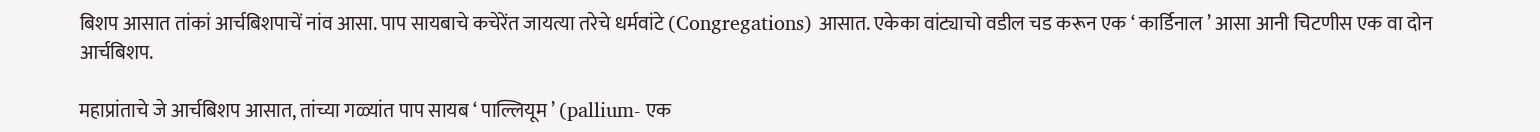बिशप आसात तांकां आर्चबिशपाचें नांव आसा. पाप सायबाचे कचेरेंत जायत्या तरेचे धर्मवांटे (Congregations) आसात. एकेका वांट्याचो वडील चड करून एक ‘ कार्डिनाल ’ आसा आनी चिटणीस एक वा दोन आर्चबिशप.

महाप्रांताचे जे आर्चबिशप आसात, तांच्या गळ्यांत पाप सायब ‘ पाल्लियूम ’ (pallium- एक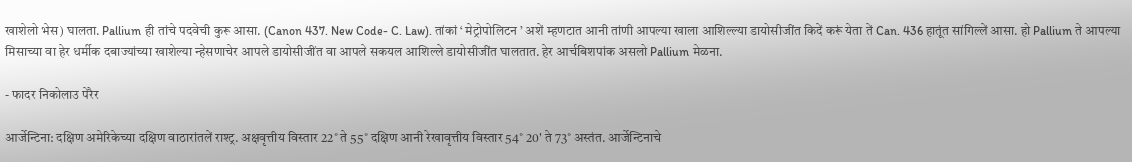खाशेलो भेस) घालता. Pallium ही तांचे पदवेची कुरू आसा. (Canon 437. New Code- C. Law). तांकां ‘ मेट्रोपोलिटन ’ अशें म्हणटात आनी तांणी आपल्या खाला आशिल्ल्या डायोसीजींत किदें करूं येता तें Can. 436 हातूंत सांगिल्लें आसा. हो Pallium ते आपल्या मिसाच्या वा हेर धर्मीक दबाज्यांच्या खाशेल्या न्हेसणाचेर आपले डायोसीजींत वा आपले सकयल आशिल्ले डायोसीजींत घालतात. हेर आर्चबिशपांक असलो Pallium मेळना.

- फादर निकोलाउ पेरैर

आर्जेन्टिना: दक्षिण अमेरिकेच्या दक्षिण वाठारांतलें राश्ट्र. अक्षवृत्तीय विस्तार 22˚ ते 55˚ दक्षिण आनी रेखावृत्तीय विस्तार 54˚ 20' ते 73˚ अस्तंत. आर्जेन्टिनाचे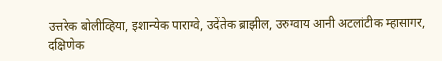उत्तरेक बोलीव्हिया, इशान्येक पाराग्वे, उदेंतेक ब्राझील, उरुग्वाय आनी अटलांटीक म्हासागर, दक्षिणेक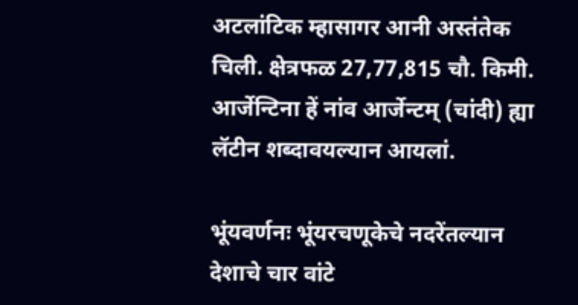अटलांटिक म्हासागर आनी अस्तंतेक चिली. क्षेत्रफळ 27,77,815 चौ. किमी. आर्जेन्टिना हें नांव आर्जेन्टम् (चांदी) ह्या लॅटीन शब्दावयल्यान आयलां.

भूंयवर्णनः भूंयरचणूकेचे नदरेंतल्यान देशाचे चार वांटे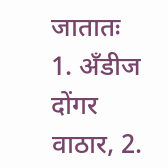जातातः 1. अँडीज दोंगर वाठार, 2.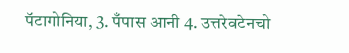पॅटागोनिया, 3. पँपास आनी 4. उत्तरेवटेनचो